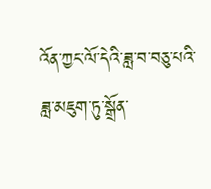འོན་ཀྱང་ལོ་དེའི་ཟླ་བ་བཅུ་པའི་ཟླ་མཇུག་ཏུ་སྒྲོན་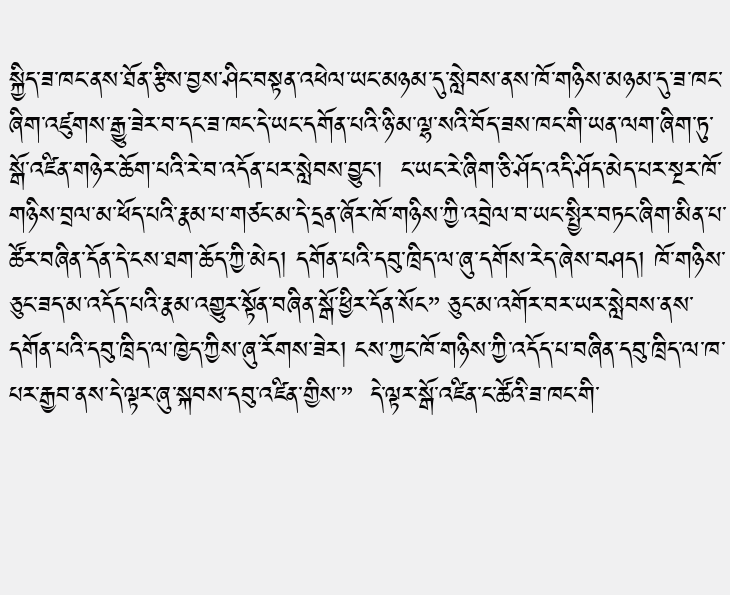སྐྱིད་ཟ་ཁང་ནས་ཐོན་རྩིས་བྱས་ཤིང་བསྟན་འཕེལ་ཡང་མཉམ་དུ་སླེབས་ནས་ཁོ་གཉིས་མཉམ་དུ་ཟ་ཁང་ཞིག་འཛུགས་རྒྱུ་ཟེར་བ་དང་ཟ་ཁང་དེ་ཡང་དགོན་པའི་ཉི་མ་ལྷ་སའི་བོད་ཟས་ཁང་གི་ཡན་ལག་ཞིག་ཏུ་སྒོ་འཛིན་གཉེར་ཆོག་པའི་རེ་བ་འདོན་པར་སླེབས་བྱུང་།  ང་ཡང་རེ་ཞིག་ཅི་ཤོད་འདི་ཤོད་མེད་པར་སྔར་ཁོ་གཉིས་བྲལ་མ་ཕོད་པའི་རྣམ་པ་གཙང་མ་དེ་དྲན་ཞོར་ཁོ་གཉིས་ཀྱི་འབྲེལ་བ་ཡང་སྤྱིར་བཏང་ཞིག་མིན་པ་ཚོར་བཞིན་དོན་དེ་ངས་ཐག་ཆོད་ཀྱི་མེད། དགོན་པའི་དབུ་ཁྲིད་ལ་ཞུ་དགོས་རེད་ཞེས་བཤད། ཁོ་གཉིས་ཅུང་ཟད་མ་འདོད་པའི་རྣམ་འགྱུར་སྟོན་བཞིན་སྒོ་ཕྱིར་དོན་སོང” ཅུང་མ་འགོར་བར་ཡར་སླེབས་ནས་དགོན་པའི་དབུ་ཁྲིད་ལ་ཁྱེད་ཀྱིས་ཞུ་རོགས་ཟེར། ངས་ཀྱང་ཁོ་གཉིས་ཀྱི་འདོད་པ་བཞིན་དབུ་ཁྲིད་ལ་ཁ་པར་རྒྱབ་ནས་དེ་ལྟར་ཞུ་སྐབས་དབུ་འཛིན་གྱིས་”  དེ་ལྟར་སྒོ་འཛིན་ང་ཚོའི་ཟ་ཁང་གི་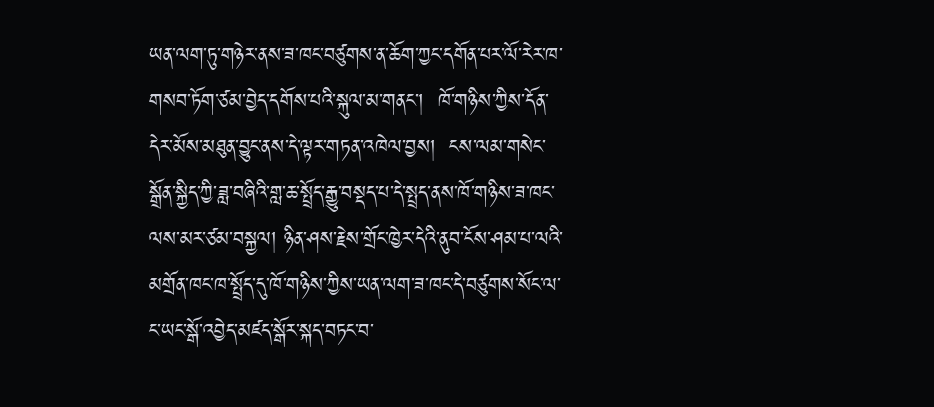ཡན་ལག་ཏུ་གཉེར་ནས་ཟ་ཁང་བཙུགས་ན་ཆོག་ཀྱང་དགོན་པར་ལོ་རེར་ཁ་གསབ་ཏོག་ཙམ་བྱེད་དགོས་པའི་སྐུལ་མ་གནང་།  ཁོ་གཉིས་ཀྱིས་དོན་དེར་མོས་མཐུན་བྱུང་ནས་དེ་ལྟར་གཏན་འཁེལ་བྱས།  ངས་ལམ་གསེང་སྒྲོན་སྐྱིད་ཀྱི་ཟླ་བཞིའི་གླ་ཆ་སྤྲོད་རྒྱུ་བསྡད་པ་དེ་སྤྲད་ནས་ཁོ་གཉིས་ཟ་ཁང་ལས་མར་ཙམ་བསྐྱལ། ཉིན་ཤས་རྗེས་གྲོང་ཁྱེར་དེའི་ནུབ་ངོས་ཤམ་པ་ལའི་མགྲོན་ཁང་ཁ་སྤྲོད་དུ་ཁོ་གཉིས་ཀྱིས་ཡན་ལག་ཟ་ཁང་དེ་བཙུགས་སོང་ལ་ང་ཡང་སྒོ་འབྱེད་མཛད་སྒོར་སྐད་བཏང་བ་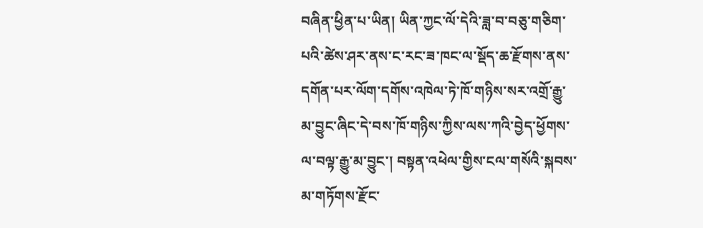བཞིན་ཕྱིན་པ་ཡིན། ཡིན་ཀྱང་ལོ་དེའི་ཟླ་བ་བཅུ་གཅིག་པའི་ཚེས་ཤར་ནས་ང་རང་ཟ་ཁང་ལ་སྡོད་ཆ་རྫོགས་ནས་དགོན་པར་ལོག་དགོས་འཁེལ་ཏེ་ཁོ་གཉིས་སར་འགྲོ་རྒྱུ་མ་བྱུང་ཞིང་དེ་བས་ཁོ་གཉིས་ཀྱིས་ལས་ཀའི་བྱེད་ཕྱོགས་ལ་བལྟ་རྒྱུ་མ་བྱུང་། བསྟན་འཕེལ་གྱིས་ངལ་གསོའི་སྐབས་མ་གཏོགས་རྫོང་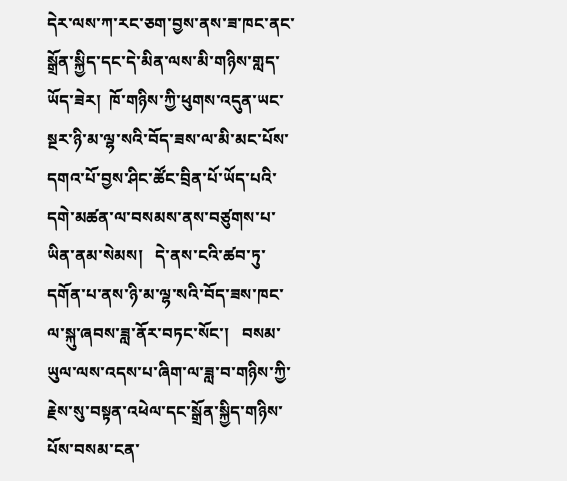དེར་ལས་ཀ་རང་ཅག་བྱས་ནས་ཟ་ཁང་ནང་སྒྲོན་སྐྱིད་དང་དེ་མིན་ལས་མི་གཉིས་གླད་ཡོད་ཟེར།  ཁོ་གཉིས་ཀྱི་ཕུགས་འདུན་ཡང་སྔར་ཉི་མ་ལྷ་སའི་བོད་ཟས་ལ་མི་མང་པོས་དགའ་པོ་བྱས་ཤིང་ཚོང་བྲིན་པོ་ཡོད་པའི་དགེ་མཚན་ལ་བསམས་ནས་བཙུགས་པ་ཡིན་ནམ་སེམས།   དེ་ནས་ངའི་ཚབ་ཏུ་དགོན་པ་ནས་ཉི་མ་ལྷ་སའི་བོད་ཟས་ཁང་ལ་སྐུ་ཞབས་ཟླ་ནོར་བཏང་སོང་།   བསམ་ཡུལ་ལས་འདས་པ་ཞིག་ལ་ཟླ་བ་གཉིས་ཀྱི་རྗེས་སུ་བསྟན་འཕེལ་དང་སྒྲོན་སྐྱིད་གཉིས་པོས་བསམ་ངན་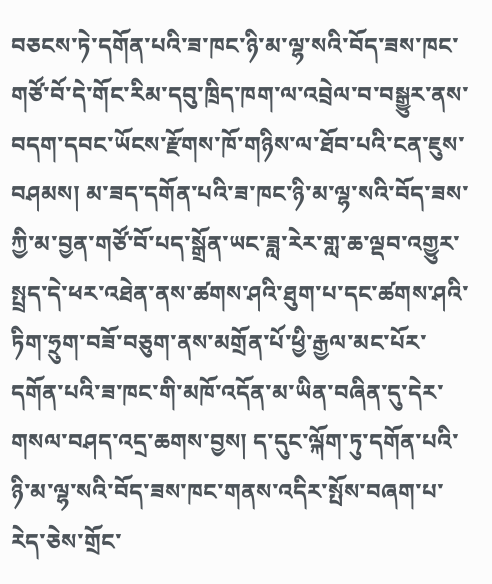བཅངས་ཏེ་དགོན་པའི་ཟ་ཁང་ཉི་མ་ལྷ་སའི་བོད་ཟས་ཁང་གཙོ་བོ་དེ་གོང་རིམ་དབུ་ཁྲིད་ཁག་ལ་འབྲེལ་བ་བསྒྱུར་ནས་བདག་དབང་ཡོངས་རྫོགས་ཁོ་གཉིས་ལ་ཐོབ་པའི་ངན་ཇུས་བཤམས། མ་ཟད་དགོན་པའི་ཟ་ཁང་ཉི་མ་ལྷ་སའི་བོད་ཟས་ཀྱི་མ་བྱན་གཙོ་བོ་པད་སྒྲོན་ཡང་ཟླ་རེར་གླ་ཆ་ལྡབ་འགྱུར་སྤྲད་དེ་ཕར་འཐེན་ནས་ཚགས་ཤའི་ཐུག་པ་དང་ཚགས་ཤའི་ཏིག་ཧྲུག་བཟོ་བཅུག་ནས་མགྲོན་པོ་ཕྱི་རྒྱལ་མང་པོར་དགོན་པའི་ཟ་ཁང་གི་མཁོ་འདོན་མ་ཡིན་བཞིན་དུ་དེར་གསལ་བཤད་འདྲ་ཆགས་བྱས། ད་དུང་ལྐོག་ཏུ་དགོན་པའི་ཉི་མ་ལྷ་སའི་བོད་ཟས་ཁང་གནས་འདིར་སྤོས་བཞག་པ་རེད་ཅེས་གྲོང་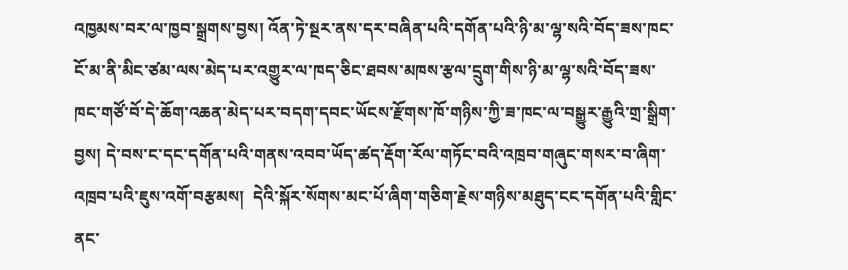འཁྱམས་བར་ལ་ཁྱབ་སྒྲགས་བྱས། འོན་ཏེ་སྔར་ནས་དར་བཞིན་པའི་དགོན་པའི་ཉི་མ་ལྷ་སའི་བོད་ཟས་ཁང་ངོ་མ་ནི་མིང་ཙམ་ལས་མེད་པར་འགྱུར་ལ་ཁད་ཅིང་ཐབས་མཁས་རྩལ་དྲུག་གིས་ཉི་མ་ལྷ་སའི་བོད་ཟས་ཁང་གཙོ་བོ་དེ་ཆོག་འཆན་མེད་པར་བདག་དབང་ཡོངས་རྫོགས་ཁོ་གཉིས་ཀྱི་ཟ་ཁང་ལ་བསྒྱུར་རྒྱུའི་གྲ་སྒྲིག་བྱས། དེ་བས་ང་དང་དགོན་པའི་གནས་འབབ་ཡོད་ཚད་རྡོག་རོལ་གཏོང་བའི་འཁྲབ་གཞུང་གསར་བ་ཞིག་འཁྲབ་པའི་ཇུས་འགོ་བརྩམས།  དེའི་སྐོར་སོགས་མང་པོ་ཞིག་གཅིག་རྗེས་གཉིས་མཐུད་ངང་དགོན་པའི་གླིང་ནང་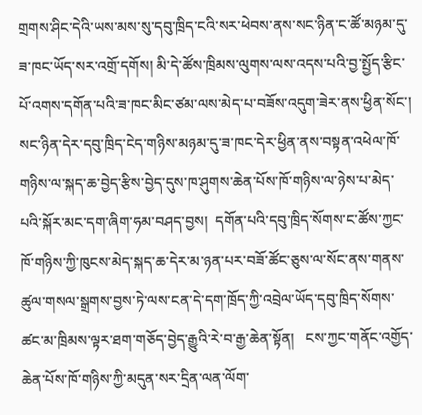གྲགས་ཤིང་དེའི་ཡས་མས་སུ་དབུ་ཁྲིད་ངའི་སར་ཕེབས་ནས་སང་ཉིན་ང་ཚོ་མཉམ་དུ་ཟ་ཁང་ཡོད་སར་འགྲོ་དགོས། མི་དེ་ཚོས་ཁྲིམས་ལུགས་ལས་འདས་པའི་བྱ་སྤྱོད་རྩིང་པོ་འགས་དགོན་པའི་ཟ་ཁང་མིང་ཙམ་ལས་མེད་པ་བཟོས་འདུག་ཟེར་ནས་ཕྱིན་སོང་།  སང་ཉིན་དེར་དབུ་ཁྲིད་ངེད་གཉིས་མཉམ་དུ་ཟ་ཁང་དེར་ཕྱིན་ནས་བསྟན་འཕེལ་ཁོ་གཉིས་ལ་སྐད་ཆ་བྱེད་རྩིས་བྱེད་དུས་ཁ་ཤུགས་ཆེན་པོས་ཁོ་གཉིས་ལ་ཉེས་པ་མེད་པའི་སྐོར་མང་དག་ཞིག་ཧམ་བཤད་བྱས།  དགོན་པའི་དབུ་ཁྲིད་སོགས་ང་ཚོས་ཀྱང་ཁོ་གཉིས་ཀྱི་ཁུངས་མེད་སྐད་ཆ་དེར་མ་ཉན་པར་བཟོ་ཚོང་ཅུས་ལ་སོང་ནས་གནས་ཚུལ་གསལ་སྒྲགས་བྱས་ཏེ་ལས་ངན་དེ་དག་ཁྲོད་ཀྱི་འབྲེལ་ཡོད་དབུ་ཁྲིད་སོགས་ཚང་མ་ཁྲིམས་ལྟར་ཐག་གཅོད་བྱེད་རྒྱུའི་རེ་བ་རྒྱ་ཆེན་སྟོན།   ངས་ཀྱང་གནོང་འགྱོད་ཆེན་པོས་ཁོ་གཉིས་ཀྱི་མདུན་སར་དྲིན་ལན་ལོག་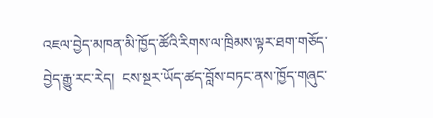འཇལ་བྱེད་མཁན་མི་ཁྱོད་ཚོའི་རིགས་ལ་ཁྲིམས་ལྟར་ཐག་གཅོད་བྱེད་རྒྱུ་རང་རེད།  ངས་སྔར་ཡོད་ཚད་བློས་བཏང་ནས་ཁྱོད་གཞུང་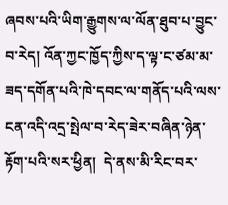ཞབས་པའི་ཡིག་རྒྱུགས་ལ་ལོན་ཐུབ་པ་བྱུང་བ་རེད། འོན་ཀྱང་ཁྱོད་ཀྱིས་ད་ལྟ་ང་ཙམ་མ་ཟད་དགོན་པའི་ཁེ་དབང་ལ་གནོད་པའི་ལས་ངན་འདི་འདྲ་སྤེལ་བ་རེད་ཟེར་བཞིན་ཉེན་རྟོག་པའི་སར་ཕྱིན།  དེ་ནས་མི་རིང་བར་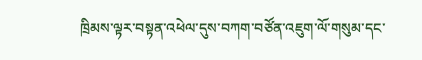ཁྲིམས་ལྟར་བསྟན་འཕེལ་དུས་བཀག་བཙོན་འཇུག་ལོ་གསུམ་དང་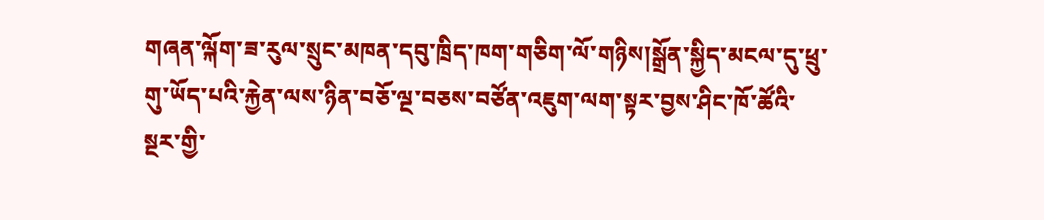གཞན་ལྐོག་ཟ་རུལ་སྲུང་མཁན་དབུ་ཁྲིད་ཁག་གཅིག་ལོ་གཉིས།སྒྲོན་སྐྱིད་མངལ་དུ་ཕྲུ་གུ་ཡོད་པའི་རྐྱེན་ལས་ཉིན་བཅོ་ལྔ་བཅས་བཙོན་འཇུག་ལག་སྟར་བྱས་ཤིང་ཁོ་ཚོའི་སྔར་གྱི་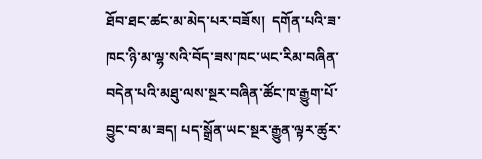ཐོབ་ཐང་ཚང་མ་མེད་པར་བཟོས།  དགོན་པའི་ཟ་ཁང་ཉི་མ་ལྷ་སའི་བོད་ཟས་ཁང་ཡང་རིམ་བཞིན་བདེན་པའི་མཐུ་ལས་སྔར་བཞིན་ཚོང་ཁ་རྒྱུག་པོ་བྱུང་བ་མ་ཟད། པད་སྒྲོན་ཡང་སྔར་རྒྱུན་ལྟར་ཚུར་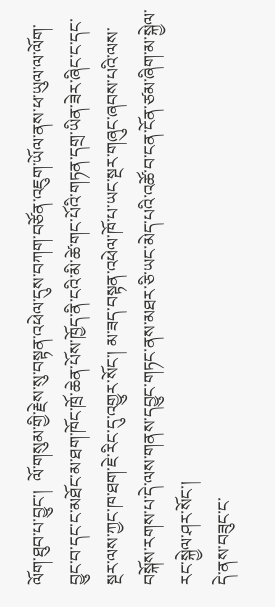ལོག་ཐུབ་པ་བྱུང་།  ལོ་གསུམ་གྱི་རྗེས་སུ་བསྟན་འཕེལ་དུས་བཀག་བཙོན་འཇུག་ཡོལ་ནས་ཕ་ཡུལ་ལ་ལོག་བྱུང་བ་དང་ང་མཐོང་མ་ཐག་ཁོང་ཁྲོ་ཆེན་པོས་ཁྱོད་ནི་ངའི་མི་ཚེ་གང་པོའི་གཏན་དགྲ་ཡིན་ཟེར་ཞིང་ང་དང་སྔར་ལས་ཀྱང་ཁ་ཐག་ཇེ་རིང་དུ་འགྱུར་སོང་། མ་ཟད་བསྟན་འཕེལ་ཁོ་པ་ཡང་སྔར་གཞུང་ཞབས་པའི་ལས་བསྐོས་རགས་པ་དེ་ལས་གནས་དབྱུང་གཏང་ནས་མཐར་ཅི་ཡང་མེད་པའི་འཚོ་བ་ངན་ངོན་ཙམ་ཞིག་མ་སྐྱེལ་རང་སྐྱེལ་ཤར་སོང་།
དེ་ནས་བཟུང་ང་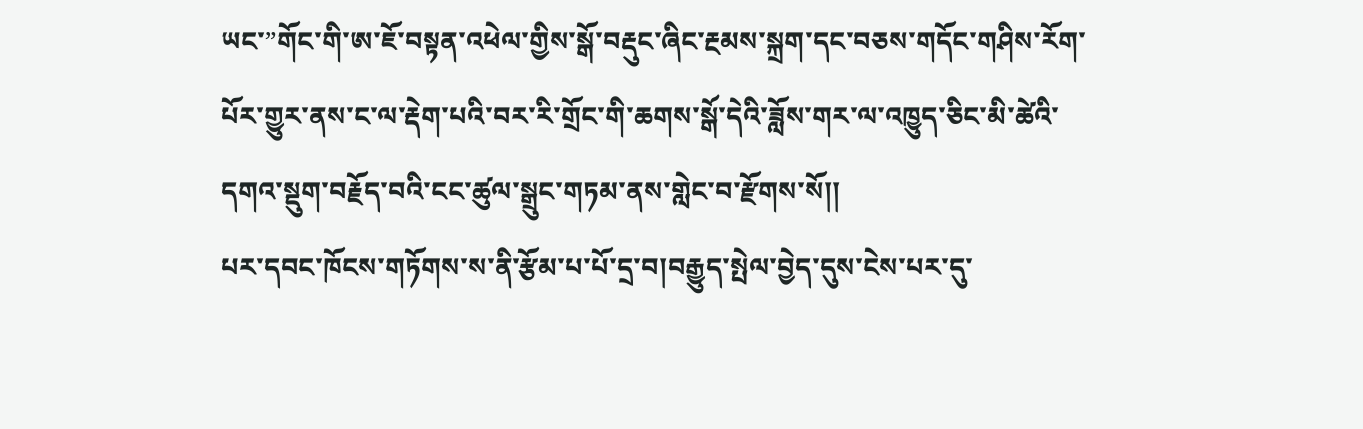ཡང་”གོང་གི་ཨ་ཇོ་བསྟན་འཕེལ་གྱིས་སྒོ་བརྡུང་ཞིང་རྔམས་སྐྲག་དང་བཅས་གདོང་གཤིས་རོག་པོར་གྱུར་ནས་ང་ལ་རྡེག་པའི་བར་རི་གྲོང་གི་ཆགས་སྒོ་དེའི་ཟློས་གར་ལ་འཁྱུད་ཅིང་མི་ཚེའི་དགའ་སྡུག་བརྗོད་བའི་ངང་ཚུལ་སྒྲུང་གཏམ་ནས་གླེང་བ་རྫོགས་སོ།།
པར་དབང་ཁོངས་གཏོགས་ས་ནི་རྩོམ་པ་པོ་དྲ་བ།བརྒྱུད་སྤེལ་བྱེད་དུས་ངེས་པར་དུ་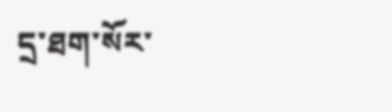དྲ་ཐག་སོར་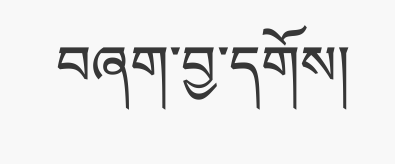བཞག་བྱ་དགོས།